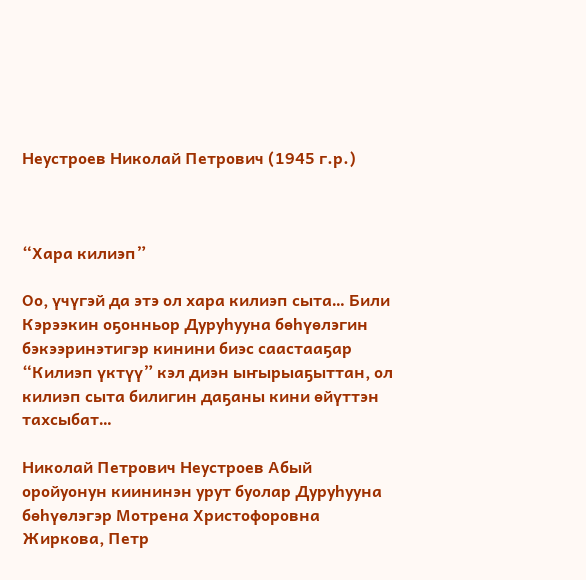Неустроев Николай Петрович (1945 г.р.)



“Хара килиэп”

Оо, үчүгэй да этэ ол хара килиэп сыта… Били Кэрээкин оҕонньор Дуруһууна бөһүөлэгин бэкээринэтигэр кинини биэс саастааҕар “Килиэп үктүү” кэл диэн ыҥырыаҕыттан, ол килиэп сыта билигин даҕаны кини өйүттэн тахсыбат…

Николай Петрович Неустроев Абый оройуонун киининэн урут буолар Дуруһууна бөһүөлэгэр Мотрена Христофоровна Жиркова, Петр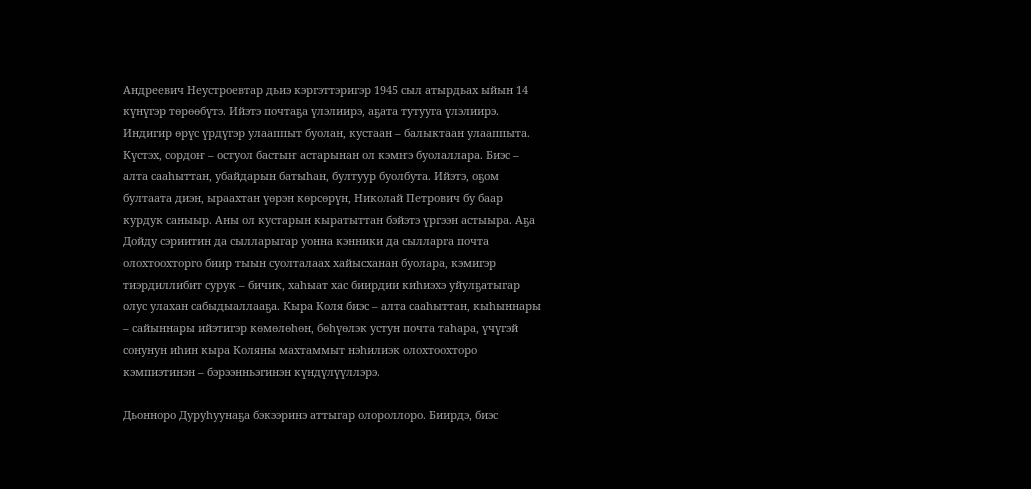Андреевич Неустроевтар дьиэ кэргэттэригэр 1945 сыл атырдьах ыйын 14 күнүгэр төрөөбүтэ. Ийэтэ почтаҕа үлэлиирэ, аҕата тутууга үлэлиирэ. Индигир өрүс үрдүгэр улааппыт буолан, кустаан – балыктаан улааппыта. Күстэх, сордоҥ – остуол бастыҥ астарынан ол кэмҥэ буолаллара. Биэс – алта сааһыттан, убайдарын батыһан, бултуур буолбута. Ийэтэ, оҕом бултаата диэн, ыраахтан үөрэн көрсөрүн, Николай Петрович бу баар курдук саныыр. Аны ол кустарын кыратыттан бэйэтэ үргээн астыыра. Аҕа Дойду сэриитин да сылларыгар уонна кэнники да сылларга почта  олохтоохторго биир тыын суолталаах хайысханан буолара, кэмигэр тиэрдиллибит сурук – бичик, хаһыат хас биирдии киһиэхэ уйулҕатыгар олус улахан сабыдыаллааҕа. Кыра Коля биэс – алта сааһыттан, кыһыннары – сайыннары ийэтигэр көмөлөһөн, бөһүөлэк устун почта таһара, үчүгэй сонунун иһин кыра Коляны махтаммыт нэһилиэк олохтоохторо кэмпиэтинэн – бэрээнньэгинэн күндүлүүллэрэ.

Дьонноро Дуруһуунаҕа бэкээринэ аттыгар олороллоро. Биирдэ, биэс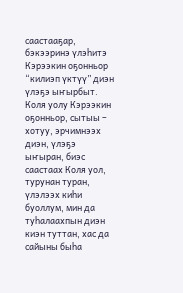саастааҕар, бэкээринэ үлэһитэ Кэрээкин оҕонньор “килиэп үктүү” диэн  үлэҕэ ыҥырбыт. Коля уолу Кэрээкин оҕонньор, сытыы – хотуу, эрчимнээх диэн, үлэҕэ ыҥыран, биэс саастаах Коля уол, турунан туран, үлэлээх киһи буоллум, мин да туһалаахпын диэн киэн туттан, хас да сайыны быһа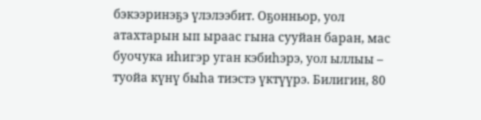бэкээринэҕэ үлэлээбит. Оҕонньор, уол атахтарын ып ыраас гына сууйан баран, мас буочука иһигэр уган кэбиһэрэ, уол ыллыы – туойа күнү быһа тиэстэ үктүүрэ. Билигин, 80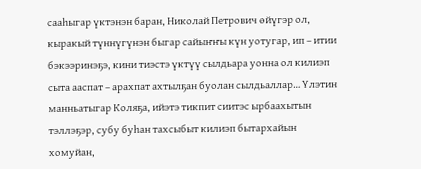сааһыгар үктэнэн баран, Николай Петрович өйүгэр ол, кыракый түннүгүнэн быгар сайыҥҥы күн уотугар, ип – итии бэкээринэҕэ, кини тиэстэ үктүү сылдьара уонна ол килиэп сыта ааспат – арахпат ахтылҕан буолан сылдьаллар… Үлэтин манньатыгар Коляҕа, ийэтэ тикпит сиитэс ырбаахытын тэллэҕэр, субу буһан тахсыбыт килиэп бытархайын хомуйан,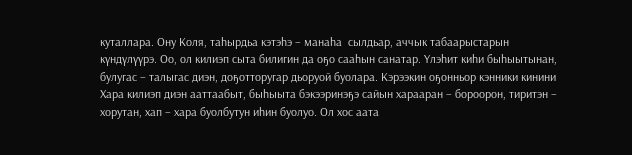куталлара. Ону Коля, таһырдьа кэтэһэ – манаһа  сылдьар, аччык табаарыстарын күндүлүүрэ. Оо, ол килиэп сыта билигин да оҕо сааһын санатар. Үлэһит киһи быһыытынан, булугас – талыгас диэн, доҕотторугар дьоруой буолара. Кэрээкин оҕонньор кэнники кинини Хара килиэп диэн ааттаабыт, быһыыта бэкээринэҕэ сайын харааран – бороорон, тиритэн – хорутан, хап – хара буолбутун иһин буолуо. Ол хос аата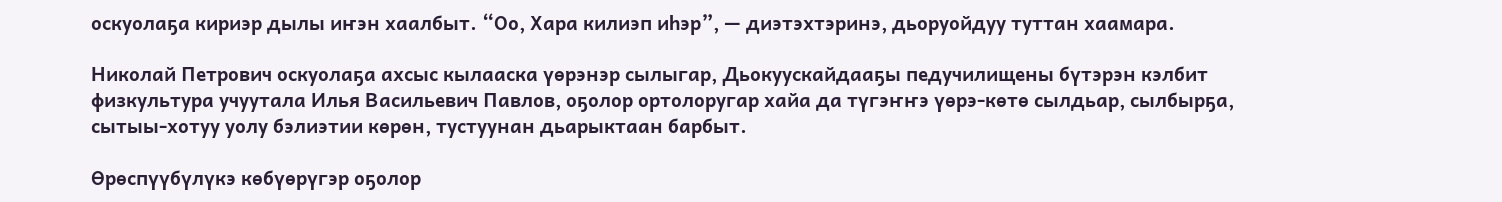оскуолаҕа кириэр дылы иҥэн хаалбыт. “Оо, Хара килиэп иһэр”, — диэтэхтэринэ, дьоруойдуу туттан хаамара.

Николай Петрович оскуолаҕа ахсыс кылааска үөрэнэр сылыгар, Дьокуускайдааҕы педучилищены бүтэрэн кэлбит физкультура учуутала Илья Васильевич Павлов, оҕолор ортолоругар хайа да түгэҥҥэ үөрэ-көтө сылдьар, сылбырҕа, сытыы-хотуу уолу бэлиэтии көрөн, тустуунан дьарыктаан барбыт.

Өрөспүүбүлүкэ көбүөрүгэр оҕолор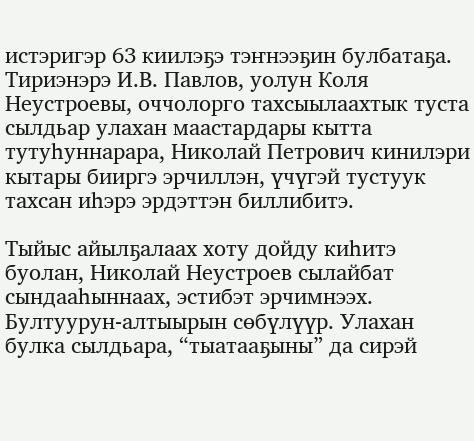истэригэр 63 киилэҕэ тэҥнээҕин булбатаҕа. Тириэнэрэ И.В. Павлов, уолун Коля Неустроевы, оччолорго тахсыылаахтык туста сылдьар улахан маастардары кытта тутуһуннарара, Николай Петрович кинилэри кытары бииргэ эрчиллэн, үчүгэй тустуук тахсан иһэрэ эрдэттэн биллибитэ.

Тыйыс айылҕалаах хоту дойду киһитэ буолан, Николай Неустроев сылайбат сындааһыннаах, эстибэт эрчимнээх. Бултуурун-алтыырын сөбүлүүр. Улахан булка сылдьара, “тыатааҕыны” да сирэй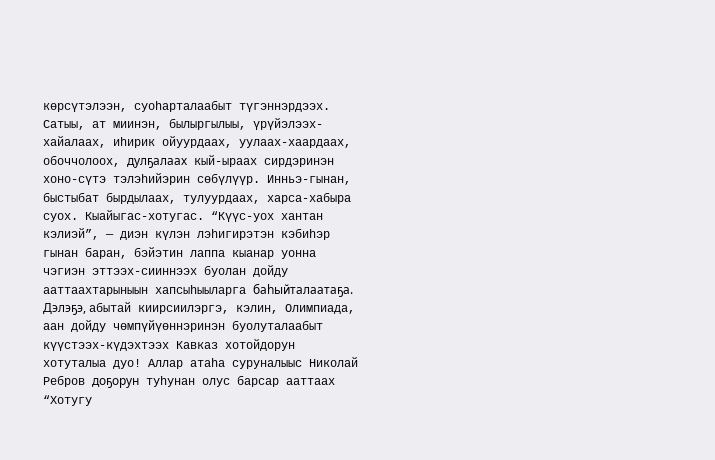көрсүтэлээн, суоһарталаабыт түгэннэрдээх. Сатыы, ат миинэн, былыргылыы, үрүйэлээх-хайалаах, иһирик ойуурдаах, уулаах-хаардаах, обоччолоох, дулҕалаах кый-ыраах сирдэринэн хоно-сүтэ тэлэһийэрин сөбүлүүр. Инньэ-гынан, быстыбат бырдылаах, тулуурдаах, харса-хабыра суох. Кыайыгас-хотугас. “Күүс-уох хантан кэлиэй”, — диэн күлэн лэһигирэтэн кэбиһэр гынан баран, бэйэтин лаппа кыанар уонна чэгиэн эттээх-сииннээх буолан дойду ааттаахтарыныын хапсыһыыларга баһыйталаатаҕа. Дэлэҕэ, абытай киирсиилэргэ, кэлин, Олимпиада, аан дойду чөмпүйүөннэринэн буолуталаабыт күүстээх-күдэхтээх Кавказ хотойдорун хотуталыа дуо! Аллар атаһа суруналыыс Николай Ребров доҕорун туһунан олус барсар ааттаах “Хотугу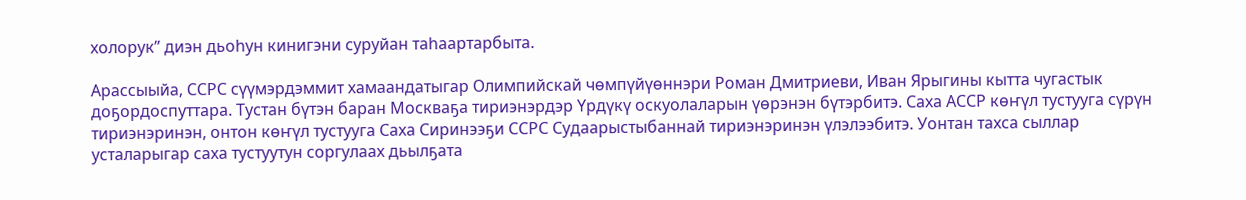холорук” диэн дьоһун кинигэни суруйан таһаартарбыта.

Арассыыйа, ССРС сүүмэрдэммит хамаандатыгар Олимпийскай чөмпүйүөннэри Роман Дмитриеви, Иван Ярыгины кытта чугастык доҕордоспуттара. Тустан бүтэн баран Москваҕа тириэнэрдэр Үрдүкү оскуолаларын үөрэнэн бүтэрбитэ. Саха АССР көҥүл тустууга сүрүн тириэнэринэн, онтон көҥүл тустууга Саха Сиринээҕи ССРС Судаарыстыбаннай тириэнэринэн үлэлээбитэ. Уонтан тахса сыллар усталарыгар саха тустуутун соргулаах дьылҕата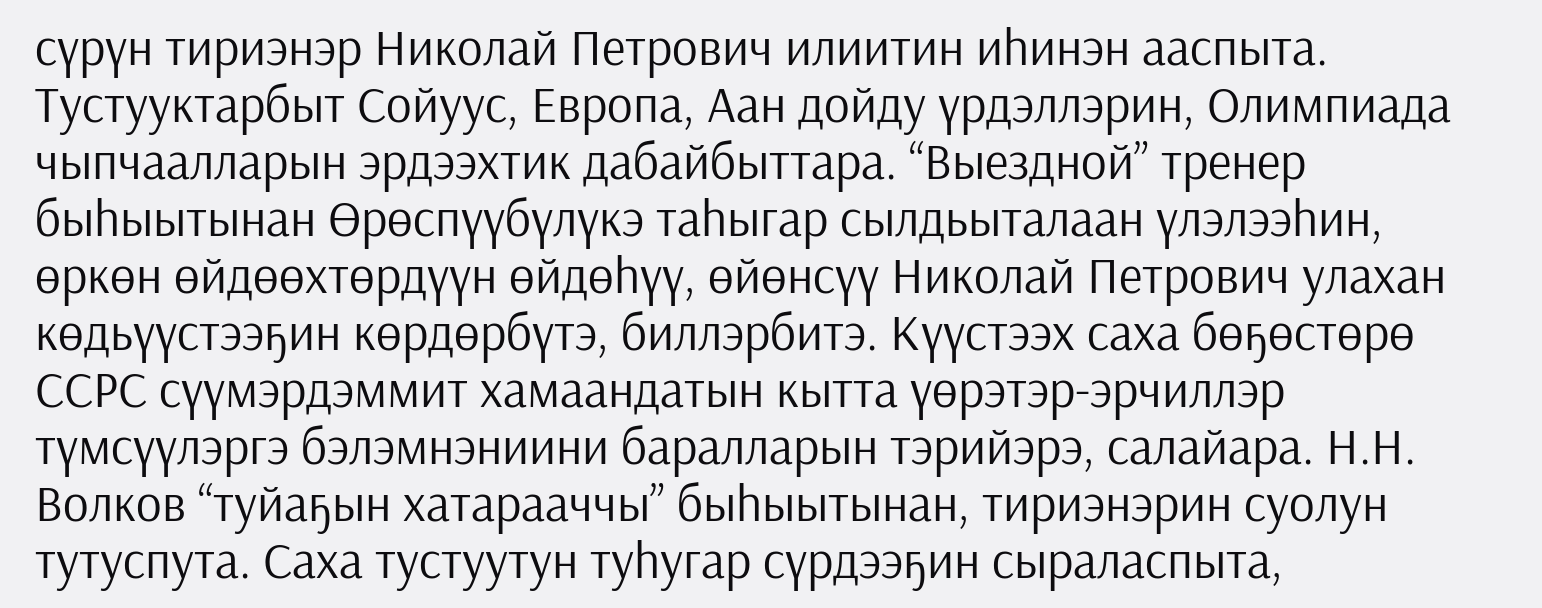сүрүн тириэнэр Николай Петрович илиитин иһинэн ааспыта. Тустууктарбыт Сойуус, Европа, Аан дойду үрдэллэрин, Олимпиада чыпчаалларын эрдээхтик дабайбыттара. “Выездной” тренер быһыытынан Өрөспүүбүлүкэ таһыгар сылдьыталаан үлэлээһин, өркөн өйдөөхтөрдүүн өйдөһүү, өйөнсүү Николай Петрович улахан көдьүүстээҕин көрдөрбүтэ, биллэрбитэ. Күүстээх саха бөҕөстөрө ССРС сүүмэрдэммит хамаандатын кытта үөрэтэр-эрчиллэр түмсүүлэргэ бэлэмнэниини баралларын тэрийэрэ, салайара. Н.Н. Волков “туйаҕын хатарааччы” быһыытынан, тириэнэрин суолун тутуспута. Саха тустуутун туһугар сүрдээҕин сыраласпыта,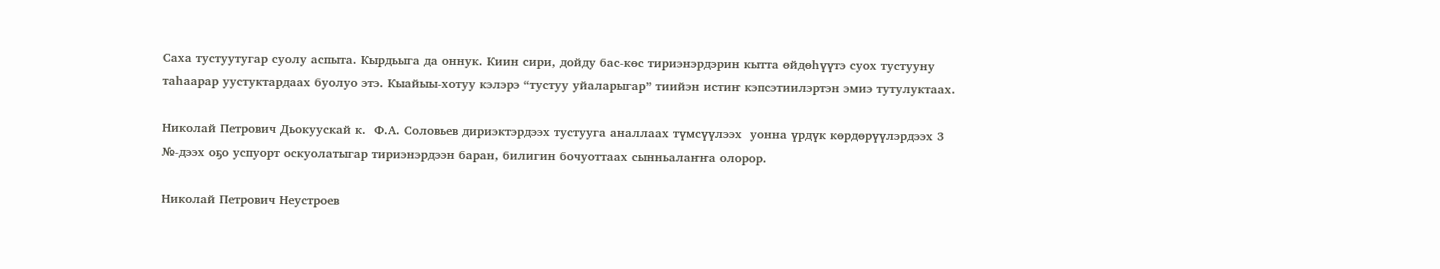Саха тустуутугар суолу аспыта. Кырдьыга да оннук. Киин сири, дойду бас-көс тириэнэрдэрин кытта өйдөһүүтэ суох тустууну таһаарар уустуктардаах буолуо этэ. Кыайыы-хотуу кэлэрэ “тустуу уйаларыгар” тиийэн истиҥ кэпсэтиилэртэн эмиэ тутулуктаах.

Николай Петрович Дьокуускай к.  Ф.А. Соловьев дириэктэрдээх тустууга аналлаах түмсүүлээх  уонна үрдүк көрдөрүүлэрдээх 3 №-дээх оҕо успуорт оскуолатыгар тириэнэрдээн баран, билигин бочуоттаах сынньалаҥҥа олорор.

Николай Петрович Неустроев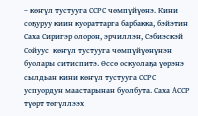– көҥүл тустууга ССРС чөмпүйүөнэ. Кини соҕуруу киин куораттарга барбакка, бэйэтин Саха Сиригэр олорон, эрчиллэн, Сэбиэскэй Сойуус  көҥүл тустууга чөмпүйүөнүнэн буолары ситиспитэ. Өссө оскуолаҕа үөрэнэ сылдьан кини көҥүл тустууга ССРС успуордун маастарынан буолбута. Саха АССР түөрт төгүллээх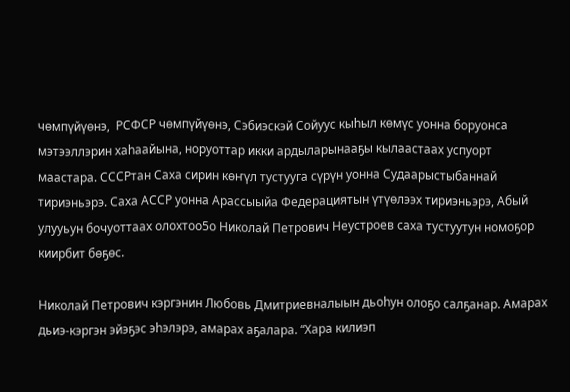чөмпүйүөнэ,  РСФСР чөмпүйүөнэ, Сэбиэскэй Сойуус кыһыл көмүс уонна боруонса мэтээллэрин хаһаайына, норуоттар икки ардыларынааҕы кылаастаах успуорт маастара. СССРтан Саха сирин көҥүл тустууга сүрүн уонна Судаарыстыбаннай тириэньэрэ. Саха АССР уонна Арассыыйа Федерациятын үтүөлээх тириэньэрэ, Абый улууьун бочуоттаах олохтоо5о Николай Петрович Неустроев саха тустуутун номоҕор киирбит бөҕөс.

Николай Петрович кэргэнин Любовь Дмитриевналыын дьоһун олоҕо салҕанар. Амарах дьиэ-кэргэн эйэҕэс эһэлэрэ, амарах аҕалара. “Хара килиэп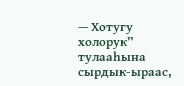— Хотугу холорук” тулааһына сырдык-ыраас,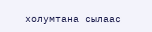холумтана сылаас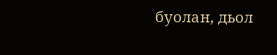буолан, дьол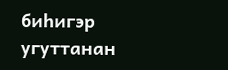биһигэр угуттанан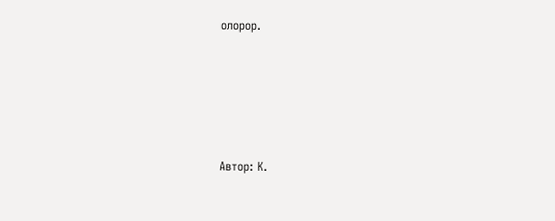олорор.





Автор: К.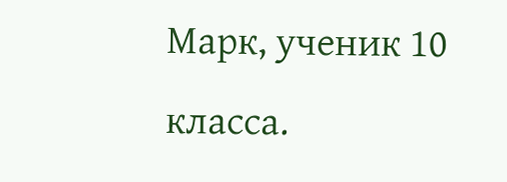Марк, ученик 10 класса.